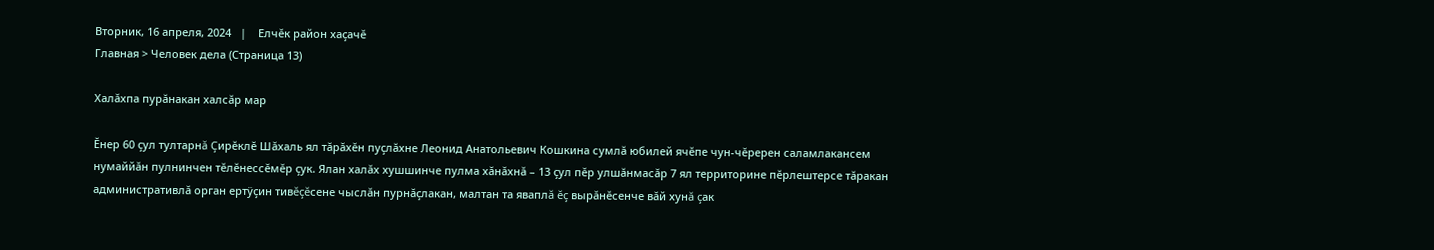Вторник, 16 апреля, 2024   |    Елчĕк район хаçачĕ
Главная > Человек дела (Страница 13)

Халăхпа пурăнакан халсăр мар

Ĕнер 60 çул тултарнă Çирĕклĕ Шăхаль ял тăрăхĕн пуçлăхне Леонид Анатольевич Кошкина сумлă юбилей ячĕпе чун-чĕререн саламлакансем нумаййăн пулнинчен тĕлĕнессĕмĕр çук. Ялан халăх хушшинче пулма хăнăхнă – 13 çул пĕр улшăнмасăр 7 ял территорине пĕрлештерсе тăракан административлă орган ертÿçин тивĕçĕсене чыслăн пурнăçлакан, малтан та яваплă ĕç вырăнĕсенче вăй хунă çак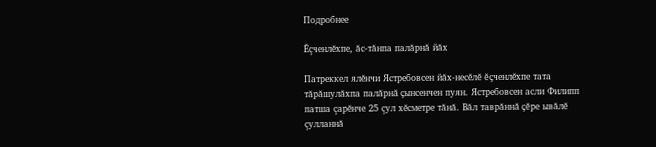Подробнее

Ĕçченлĕхпе, ăс-тăнпа палăрнă йăх

Патреккел ялĕнчи Ястребовсен йăх-несĕлĕ ĕçченлĕхпе тата тăрăшулăхпа палăрнă çынсенчен пуян. Ястребовсен асли Филипп патша çарĕнче 25 çул хĕсметре тăнă. Вăл таврăннă çĕре ывăлĕ çулланнă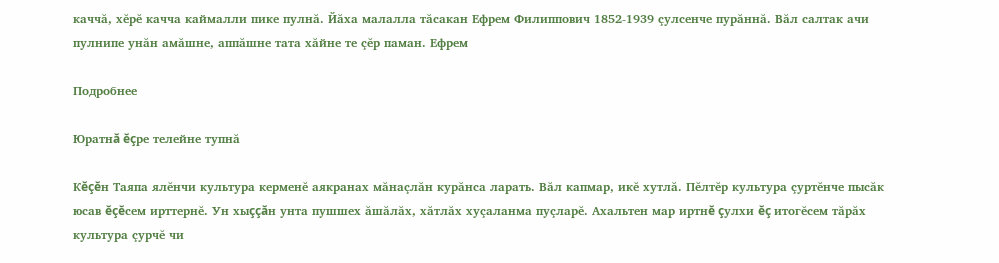каччă, хĕрĕ качча каймалли пике пулнă. Йăха малалла тăсакан Ефрем Филиппович 1852-1939 çулсенче пурăннă. Вăл салтак ачи пулнипе унăн амăшне, аппăшне тата хăйне те çĕр паман. Ефрем

Подробнее

Юратнă ĕçре телейне тупнă

Кĕçĕн Таяпа ялĕнчи культура керменĕ аякранах мăнаçлăн курăнса ларать. Вăл капмар, икĕ хутлă. Пĕлтĕр культура çуртĕнче пысăк юсав ĕçĕсем ирттернĕ. Ун хыççăн унта пушшех ăшăлăх, хăтлăх хуçаланма пуçларĕ. Ахальтен мар иртнĕ çулхи ĕç итогĕсем тăрăх культура çурчĕ чи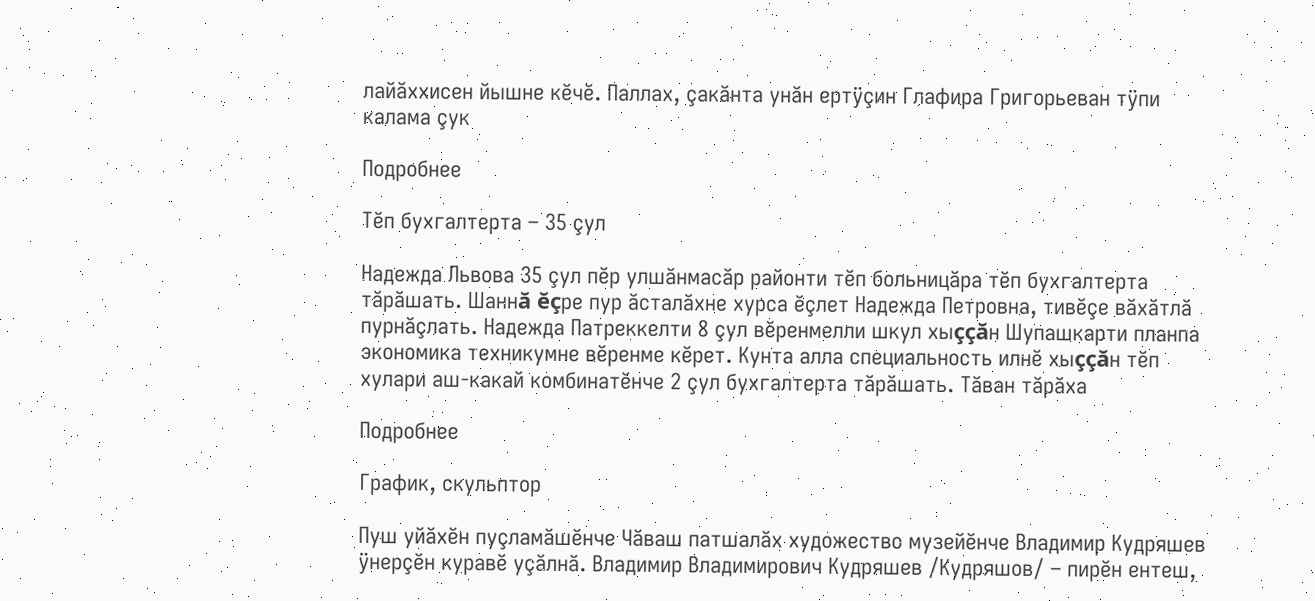лайăххисен йышне кĕчĕ. Паллах, çакăнта унăн ертÿçин Глафира Григорьеван тÿпи калама çук

Подробнее

Тĕп бухгалтерта – 35 çул

Надежда Львова 35 çул пĕр улшăнмасăр районти тĕп больницăра тĕп бухгалтерта тăрăшать. Шаннă ĕçре пур ăсталăхне хурса ĕçлет Надежда Петровна, тивĕçе вăхăтлă пурнăçлать. Надежда Патреккелти 8 çул вĕренмелли шкул хыççăн Шупашкарти планпа экономика техникумне вĕренме кĕрет. Кунта алла специальность илнĕ хыççăн тĕп хулари аш-какай комбинатĕнче 2 çул бухгалтерта тăрăшать. Тăван тăрăха

Подробнее

График, скульптор

Пуш уйăхĕн пуçламăшĕнче Чăваш патшалăх художество музейĕнче Владимир Кудряшев ÿнерçĕн куравĕ уçăлнă. Владимир Владимирович Кудряшев /Кудряшов/ – пирĕн ентеш,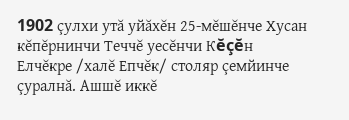1902 çулхи утă уйăхĕн 25-мĕшĕнче Хусан кĕпĕрнинчи Теччĕ уесĕнчи Кĕçĕн Елчĕкре /халĕ Епчĕк/ столяр çемйинче çуралнă. Ашшĕ иккĕ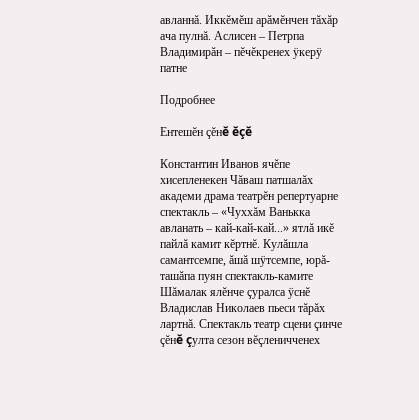авланнă. Иккĕмĕш арăмĕнчен тăхăр ача пулнă. Аслисен – Петрпа Владимирăн – пĕчĕкренех ÿкерÿ патне

Подробнее

Ентешĕн çĕнĕ ĕçĕ

Константин Иванов ячĕпе хисепленекен Чăваш патшалăх академи драма театрĕн репертуарне спектакль – «Чуххăм Ванькка авланать – кай-кай-кай...» ятлă икĕ пайлă камит кĕртнĕ. Кулăшла самантсемпе, ăшă шÿтсемпе, юрă-ташăпа пуян спектакль-камите Шăмалак ялĕнче çуралса ÿснĕ Владислав Николаев пьеси тăрăх лартнă. Спектакль театр сцени çинче çĕнĕ çулта сезон вĕçленичченех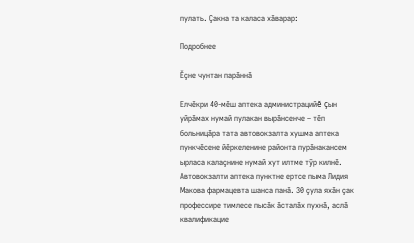пулать. Çакна та каласа хăварар:

Подробнее

Ĕçне чунтан парăннă

Елчĕкри 40-мĕш аптека администрацийĕ çын уйрăмах нумай пулакан вырăнсенче – тĕп больницăра тата автовокзалта хушма аптека пункчĕсене йĕркеленине районта пурăнакансем ырласа калаçнине нумай хут илтме тÿр килнĕ. Автовокзалти аптека пунктне ертсе пыма Лидия Макова фармацевта шанса панă. 30 çула яхăн çак профессире тимлесе пысăк ăсталăх пухнă, аслă квалификацие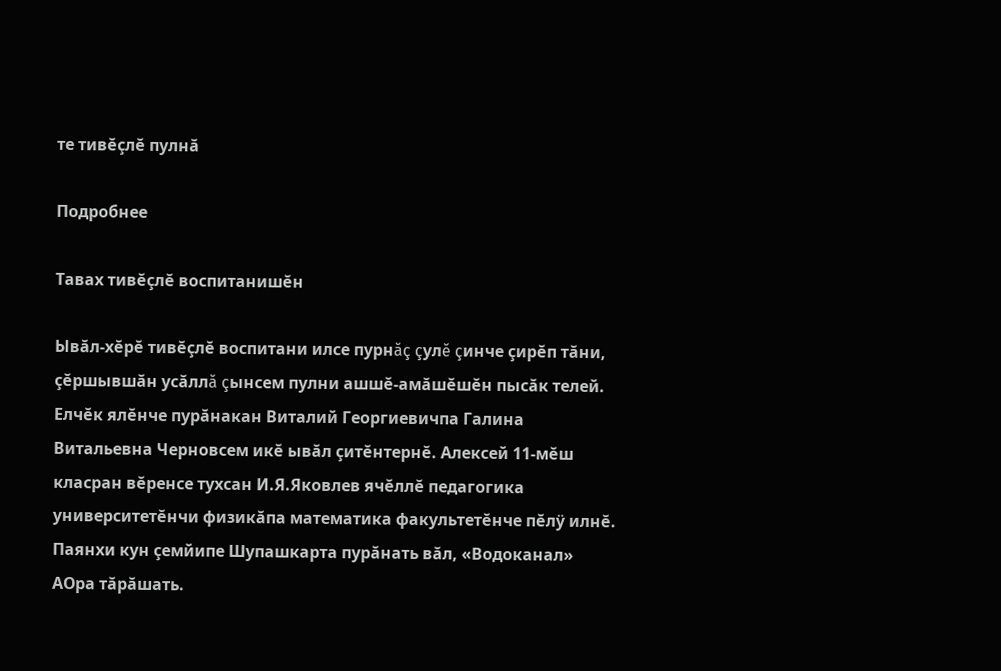те тивĕçлĕ пулнă

Подробнее

Тавах тивĕçлĕ воспитанишĕн

Ывăл-хĕрĕ тивĕçлĕ воспитани илсе пурнăç çулĕ çинче çирĕп тăни, çĕршывшăн усăллă çынсем пулни ашшĕ-амăшĕшĕн пысăк телей. Елчĕк ялĕнче пурăнакан Виталий Георгиевичпа Галина Витальевна Черновсем икĕ ывăл çитĕнтернĕ. Алексей 11-мĕш класран вĕренсе тухсан И.Я.Яковлев ячĕллĕ педагогика университетĕнчи физикăпа математика факультетĕнче пĕлÿ илнĕ. Паянхи кун çемйипе Шупашкарта пурăнать вăл, «Водоканал» АОра тăрăшать.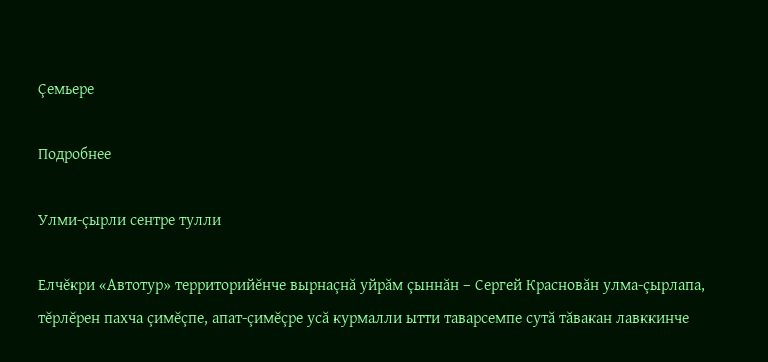Çемьере

Подробнее

Улми-çырли сентре тулли

Елчĕкри «Автотур» территорийĕнче вырнаçнă уйрăм çыннăн – Сергей Красновăн улма-çырлапа, тĕрлĕрен пахча çимĕçпе, апат-çимĕçре усă курмалли ытти таварсемпе сутă тăвакан лавккинче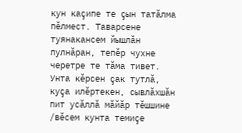кун каçипе те çын татăлма пĕлмест. Таварсене туянакансем йышлăн пулнăран, тепĕр чухне черетре те тăма тивет. Унта кĕрсен çак тутлă, куçа илĕртекен, сывлăхшăн пит усăллă мăйăр тĕшшине /вĕсем кунта темиçе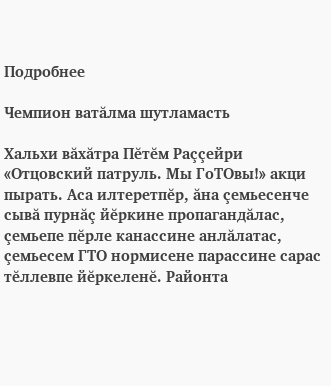Подробнее

Чемпион ватăлма шутламасть

Хальхи вăхăтра Пĕтĕм Раççейри «Отцовский патруль. Мы ГоТОвы!» акци пырать. Аса илтеретпĕр, ăна çемьесенче сывă пурнăç йĕркине пропагандăлас, çемьепе пĕрле канассине анлăлатас, çемьесем ГТО нормисене парассине сарас тĕллевпе йĕркеленĕ. Районта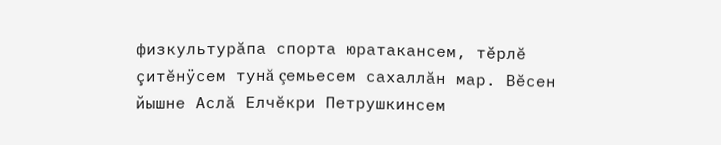физкультурăпа спорта юратакансем, тĕрлĕ çитĕнÿсем тунă çемьесем сахаллăн мар. Вĕсен йышне Аслă Елчĕкри Петрушкинсем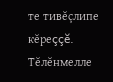те тивĕçлипе кĕреççĕ. Тĕлĕнмелле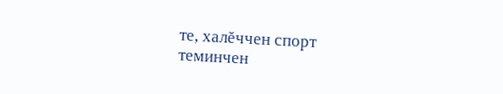те, халĕччен спорт теминчен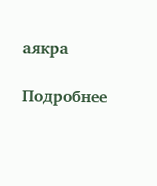аякра

Подробнее